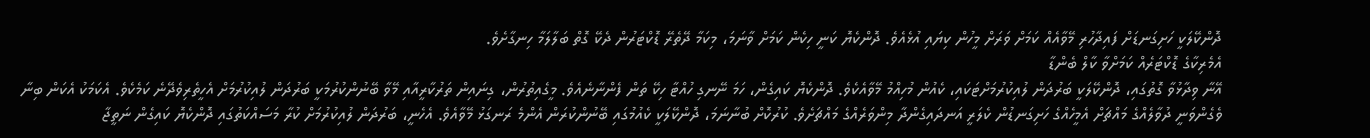ދޮންކޭލަކީ ހަށިގަނޑަށް ފައިދާހުރި މޭވާއެއް ކަމަށް ވަރަށް މީހުން ކިޔައި އުޅެއެވެ. ދޮންކެޔޮ ކަނީ ހިކެން ކަމަށް ވާނަމަ، މިކަމާ ދޭތެރޭ ޑޮކްޓަރުން ދެކޭ ގޮތް ބަލާލަމާ ހިނގާށެވެ.
އެމެރިކާގެ ޑޮކްޓަރެއް ކަމަށްވާ ކާލް ބެންޑާ
އޭނާ ވިދާޅުވާ ގޮތުގައި، ދޮންކޭލަކީ ބަރުދަން ލުއިކުރުމަށްޓަކައި، ކެއުން މުހިއްމު މޭވާއެކެވެ. ދޮންކެޔޮ ކައިގެން، ހަމަ ނޭނގި ހުއްޓާ ހިކޭ ތަން ފެންނާނެއެވެ. މީގެއިތުރުން، ގިނައިން ތަރުކާރީއާއި މޭވާ ބޭނުންކުރުމަކީ ބަރުދަން ލުއިކުރުމަށް އެހީތެރިވެދޭނެ ކަމެކެވެ. އެކަމަކު އެކަން ބިނާ ވެގެންވަނީ ދުވާލެއްގެ މައްޗަށް އެމީހެއްގެ ހަށިގަނޑުން ކެލަރީ އަނދައިގެންދާ މިންވަރެއްގެ މައްޗަށެވެ. ކުރުކޮށް ބުނާނަމަ، ދޮންކޭލަކީ ކެއުމުގައި ބޭނުންކުރަން އެންމެ ރަނގަޅު މޭވާއެވެ. އެހެނީ، ބަރުދަން ލުއިކުރުމަށް ކުރާ މަސައްކަތުގައި ދޮންކެޔޮ ކައިގެން ނަތީޖާ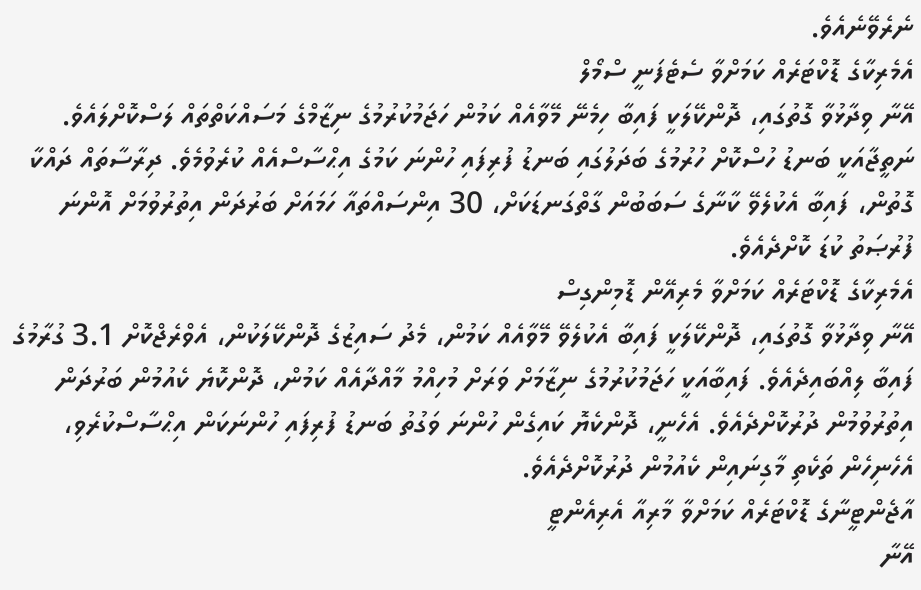ނެރެވޭނެއެވެ.
އެމެރިކާގެ ޑޮކްޓަރެއް ކަމަށްވާ ސެޓެފަނީ ސްމޯލް
އޭނާ ވިދާޅުވާ ގޮތުގައި، ދޮންކޭލަކީ ފައިބާ ހިމެނޭ މޭވާއެއް ކަމުން ހަޖަމުކުރުމުގެ ނިޒާމްގެ މަސައްކަތްތައް ލަސްކޮށްލައެވެ. ނަތީޖާއަކީ ބަނޑު ހުސްކޮށް ހުރުމުގެ ބަދަލުގައި ބަނޑު ފުރިފައި ހުންނަ ކަމުގެ އިޙްސާސްއެއް ކުރެވުމެވެ. ދިރާސާތައް ދައްކާ ގޮތުން، ފައިބާ އެކުލެވޭ ކާނާގެ ސަބަބުން ގާތްގަނޑަކަށް، 30 އިންސައްތައާ ހަމައަށް ބަރުދަން އިތުރުވުމަށް އޮންނަ ފުރުޞަތު ކުޑަ ކޮށްދެއެވެ.
އެމެރިކާގެ ޑޮކްޓަރެއް ކަމަށްވާ މެރިއޭން ޑޮމިންގިސް
އޭނާ ވިދާޅުވާ ގޮތުގައި، ދޮންކޭލަކީ ފައިބާ އެކުލެވޭ މޭވާއެއް ކަމުން، މެދު ސައިޒުގެ ދޮންކޭލަކުން، އެވްރެޖްކޮށް 3.1 ގުރާމުގެ ފައިބާ ލިއްބައިދެއެވެ. ފައިބާއަކީ ހަޖަމުކުރުމުގެ ނިޒާމަށް ވަރަށް މުހިއްމު މާއްދާއެއް ކަމުން، ދޮންކޮޔެ ކެއުމުން ބަރުދަން އިތުރުވުމުން ދުރުކޮށްދެއެވެ. އެހެނީ، ދޮންކެޔޮ ކައިގެން ހުންނަ ވަގުތު ބަނޑު ފުރިފައި ހުންނަކަން އިޙްސާސްކުރެވި، އެހެނިހެން ތަކެތި މާގިނައިން ކެއުމުން ދުރުކޮށްދެއެވެ.
އާޖެންޓީނާގެ ޑޮކްޓަރެއް ކަމަށްވާ މާރިއާ އެރިއެންޓީ
އޭނާ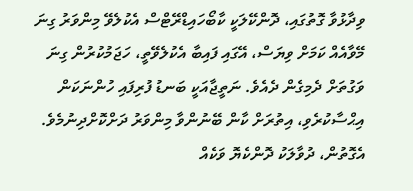ވިދާޅުވާ ގޮތުގައި، ދޮންކޭލަކީ ކާބޯހައިޑްރޭޓްސް އެކުލެވޭ މިންވަރު ގިނަ މޭވާއެއް ކަމަށް ވިޔަސް، އޭގައި ފައިބާ އެކުލެވޭތީ، ހަޖަމުކުރުން ގިނަ ވަގުތަށް ދެމިގެން ދެއެވެ. ނަތީޖާއަކީ ބަނޑު ފުރިފައި ހުންނަކަން އިޙްސާކުރެވި، އިތުރަށް ކާން ބޭނުންވާ މިންވަރު ދަށްކޮށްދިނުމެވެ. އެގޮތުން، ދުވާލަކު ދޮންކެޔޮ ވަކެއް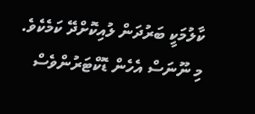ކާލުމަކީ ބަރުދަން ލުއިކޮށްދޭ ކަމެކެވެ.
މި ނޫނަސް އެހެން ޑޮކްޓަރުންވެސް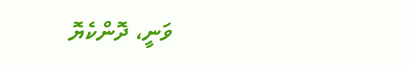ވަނީ، ދޮންކެޔޮ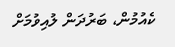ކެއުމުން، ބަރުދަން ލުއިވުމަށް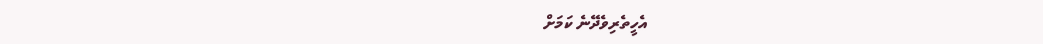އެހީތެރިވެދޭނެ ކަމަށް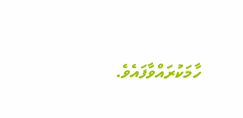ހާމަކުރައްވާފައެވެ.